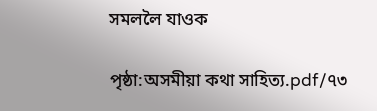সমললৈ যাওক

পৃষ্ঠা:অসমীয়া কথা সাহিত্য.pdf/৭৩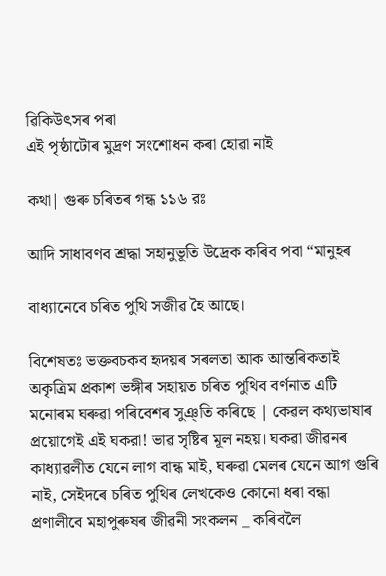ৱিকিউৎসৰ পৰা
এই পৃষ্ঠাটোৰ মুদ্ৰণ সংশোধন কৰা হোৱা নাই

কথা| গুৰু চৰিতৰ গন্ধ ১১৬ রঃ

আদি সাধাবণব শ্রদ্ধা সহানুভূতি উদ্রেক কৰিব পবা “মানুহৰ

বাধ্যানেবে চৰিত পুথি সজীৱ হৈ আছে।

বিশেষতঃ ভক্তবচকব হৃদয়ৰ সৰলতা আক আন্তৰিকতাই অকৃত্ৰিম প্রকাশ ভঙ্গীৰ সহায়ত চৰিত পুথিব বৰ্ণনাত এটি মনোৰম ঘৰুৱা পৰিবেশৰ সুঞ্তি কৰিছে | কেৱল কথ্যভাষাৰ প্রয়োগেই এই ঘকরা! ভাৱ সৃষ্টিৰ মূল নহয়। ঘকৱা জীৱনৰ কাধ্যাৱলীত যেনে লাগ বান্ধ মাই, ঘৰুৱা মেলৰ যেনে আগ গুৰি নাই, সেইদৰে চৰিত পুথিৰ লেখকেও কোনো ধৰা বন্ধা প্রণালীবে মহাপুৰুষৰ জীৱনী সংকলন _ কৰিবলৈ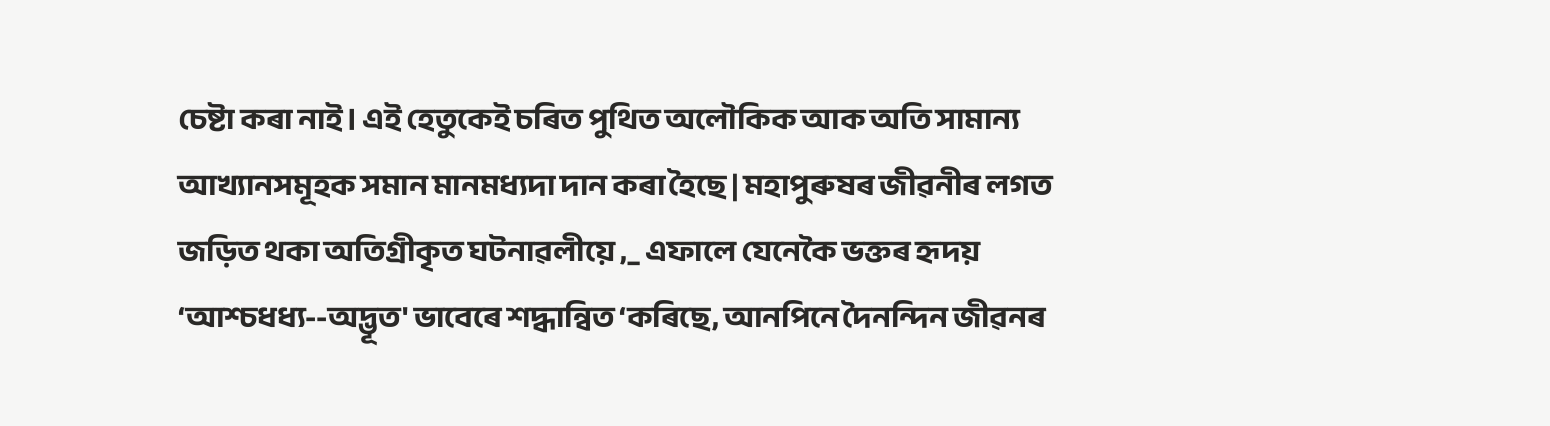চেষ্টা কৰা নাই। এই হেতুকেই চৰিত পুথিত অলৌকিক আক অতি সামান্য আখ্যানসমূহক সমান মানমধ্যদা দান কৰা হৈছে | মহাপুৰুষৰ জীৱনীৰ লগত জড়িত থকা অতিগ্রীকৃত ঘটনাৱলীয়ে ,_ এফালে যেনেকৈ ভক্তৰ হৃদয় ‘আশ্চধধ্য--অদ্ভূত' ভাবেৰে শদ্ধান্বিত ‘কৰিছে, আনপিনে দৈনন্দিন জীৱনৰ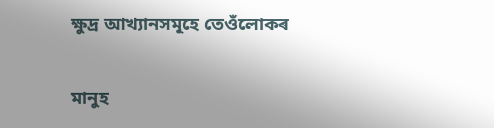ক্ষুদ্ৰ আখ্যানসমূহে তেওঁলোকৰ

মানুহ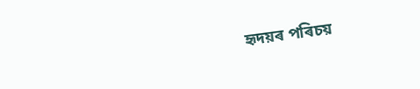হৃদয়ৰ পৰিচয়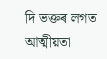দি ভক্তৰ লগত আত্মীয়তা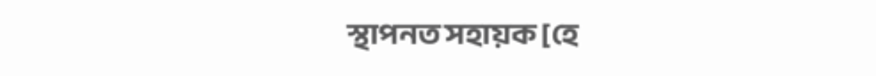স্থাপনত সহায়ক [হে